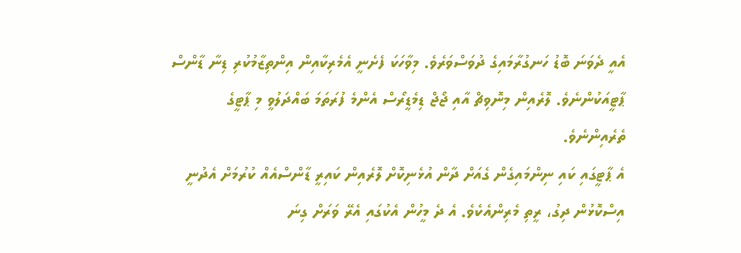އެއީ ދެވަނަ ބޮޑު ހަނގުރާމައިގެ ދުވަސްވަރެވެ. މިވާހަކަ ފެށެނީ އެމެރިކާއިން އިންތިޒާމުކުރި ޑިނާ ޑާންސް ޕާޓީއަކުންނެވެ. ލޮރެއިން މިނޮވިޗް އާއި ޖޯޖް ޑިމެޑީރޯސް އެންމެ ފުރަތަމަ ބައްދަލުވީ މި ޕާޓީގެ ތެރެއިންނެވެ.
އެ ޕާޓީގައި ކައި ނިންމައިގެން ގެއަށް ދާން އުޅެނިކޮށް ލޮރެއިން ކައިރީ ޑާންސްއެއް ކުރުމަށް އެދުނީ އިސްކޮޅުން ދިގު، ރީތި މެރިންއެކެވެ. އެ ދެ މީހުން އެކުގައި އެރޭ ވަރަށް ގިނަ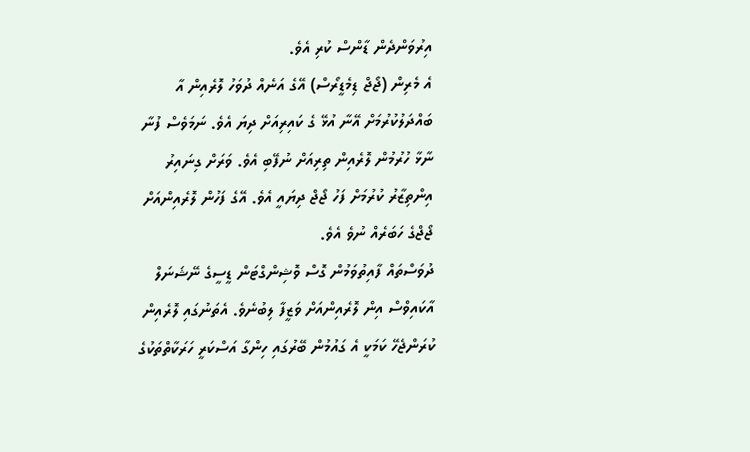އިރުވަންދެން ޑާންސް ކުރި އެވެ.
އެ މެރިން (ޖޯޖް ޑިމެޑީރޯސް) އޭގެ އަނެއް ދުވަހު ލޮރެއިން އާ ބައްދަލުކުރުމަށް އޭނާ އުޅޭ ގެ ކައިރިއަށް ދިޔަ އެވެ. ނަމަވެސް ފުނާ ނާޅާ ހުރުމުން ލޮރެއިން ތިރިއަށް ނުފޭބި އެވެ. ވަރަށް ގިނައިރު އިންތިޒާރު ކުރުމަށް ފަހު ޖޯޖް ދިޔައީ އެވެ. އޭގެ ފަހުން ލޮރެއިންއަށް ޖޯޖްގެ ހަބަރެއް ނުވެ އެވެ.
ދުވަސްތައް ފާއިތުވަމުން ގޮސް ވޮޝިންގްޓަން ޑީސީގެ ނޭޝަނަލް އާކައިވްސް އިން ލޮރެއިންއަށް ވަޒީފާ ލިބުނެވެ. އެތަނުގައި ލޮރެއިން ކުރަންޖެހޭ ކަމަކީ އެ ގައުމުން ބޭރުގައި ހިންގާ އަސްކަރީ ހަރަކާތްތަކުގެ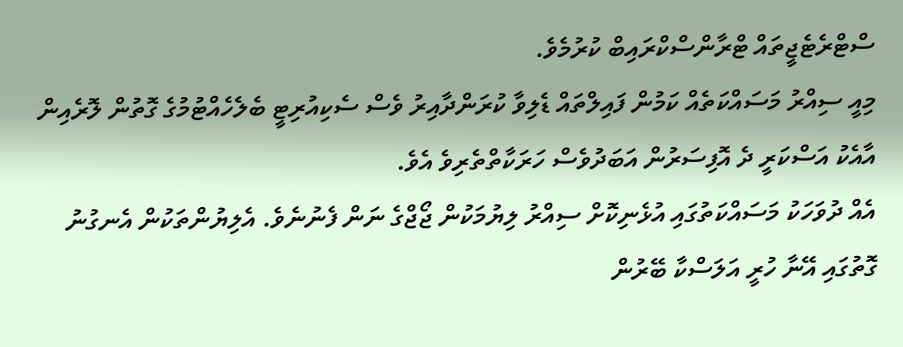ސްޓްރެޓެޖީތައް ޓްރާންސްކްރައިބް ކުރުމެވެ.
މިއީ ސިއްރު މަސައްކަތެއް ކަމުން ފައިލްތައް ޑެލިވާ ކުރަންދާއިރު ވެސް ސެކިއުރިޓީ ބެލެހެއްޓުމުގެ ގޮތުން ލޮރެއިން އާއެކު އަސްކަރީ ދެ އޮފިސަރުން އަބަދުވެސް ހަރަކާތްތެރިވެ އެވެ.
އެއް ދުވަހަކު މަސައްކަތުގައި އުޅެނިކޮށް ސިއްރު ލިޔުމަކުން ޖޯޖްގެ ނަން ފެނުނެވެ. އެލިޔުންތަކުން އެނގުނު ގޮތުގައި އޭނާ ހުރީ އަލަސްކާ ބޭރުން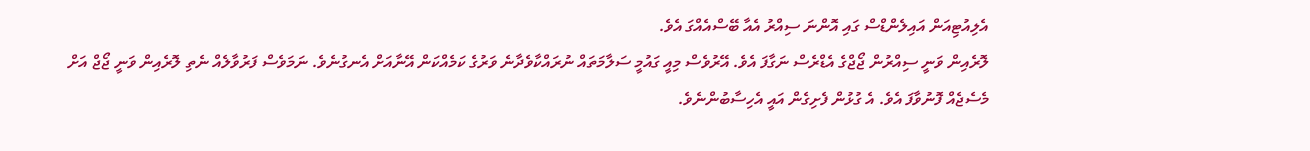އެލިއުޓިއަން އައިލެންޑްސް ގައި އޮންނަ ސިއްރު އެއާ ބޭސްއެއްގަ އެވެ.
ލޮރެއިން ވަނީ ސިއްރުން ޖޯޖްގެ އެޑްރެސް ނަގާފަ އެވެ. އޭރުވެސް މިއީ ގައުމީ ސަލާމަތައް ނުރައްކާވެދާނެ ވަރުގެ ކަމެއްކަން އޭނާއަށް އެނގުނެވެ. ނަމަވެސް ފަރުވާލެއް ނެތި ލޮރެއިން ވަނީ ޖޯޖް އަށް މެސެޖެއް ފޮނުވާފަ އެވެ. އެ ގުޅުން ފެށިގެން އައީ އެހިސާބުންނެވެ.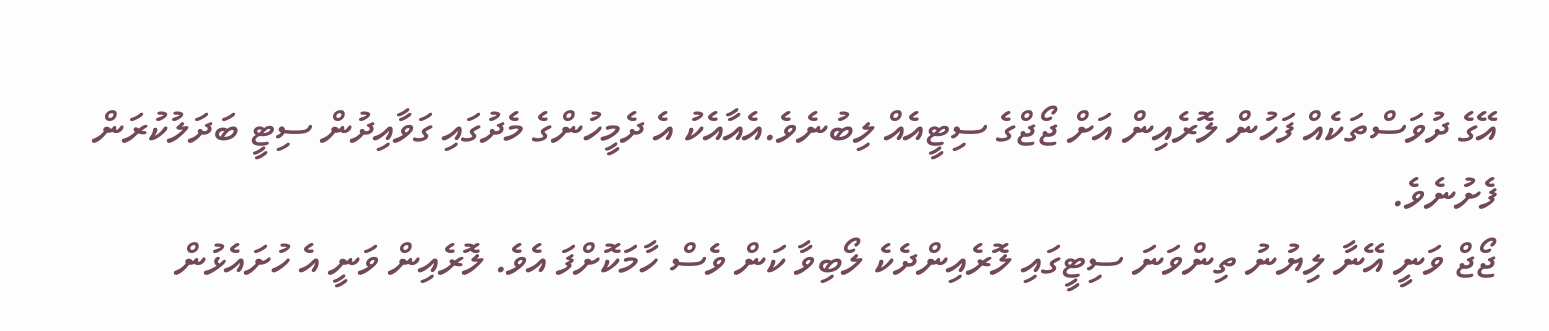އޭގެ ދުވަސްތަކެއް ފަހުން ލޮރެއިން އަށް ޖޯޖްގެ ސިޓީއެއް ލިބުނެވެ.އެއާއެކު އެ ދެމީހުންގެ މެދުގައި ގަވާއިދުން ސިޓީ ބަދަލުކުރަން ފެށުނެވެ.
ޖޯޖް ވަނީ އޭނާ ލިޔުނު ތިންވަނަ ސިޓީގައި ލޮރެއިންދެކެ ލޯބިވާ ކަން ވެސް ހާމަކޮށްފަ އެވެ. ލޮރެއިން ވަނީ އެ ހުށައެޅުން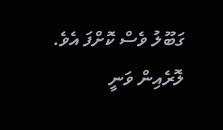ގަބޫލު ވެސް ކޮށްފަ އެވެ.
ލޮރެއިން ވަނީ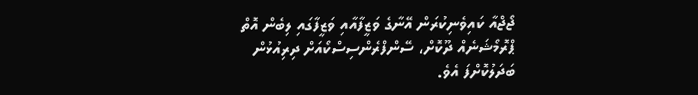ޖޯޖްއާ ކައިވެނިކުރަން އޭނާގެ ވަޒީފާއާއި ވަޒީފާގައި ލިބެން އޮތް ޕްރޮމޯޝަނެއް ދޫކޮށް، ސޭންފްރެންސިސްކޯއަށް ދިރިއުޅުން ބަދަލުކޮށްފަ އެވެ.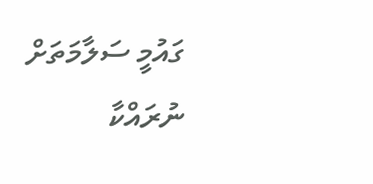ގައުމީ ސަލާމަތަށް ނުރައްކާ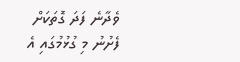ވެދާނެ ފަދަ ގޮތަކަށް ފެށުނު މި ގުޅުމުގައި އެ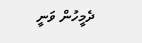ދެމީހުން ވަނީ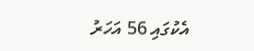އެކުގައި 56 އަހަރު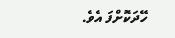ހޭދަކޮށްފަ އެވެ.